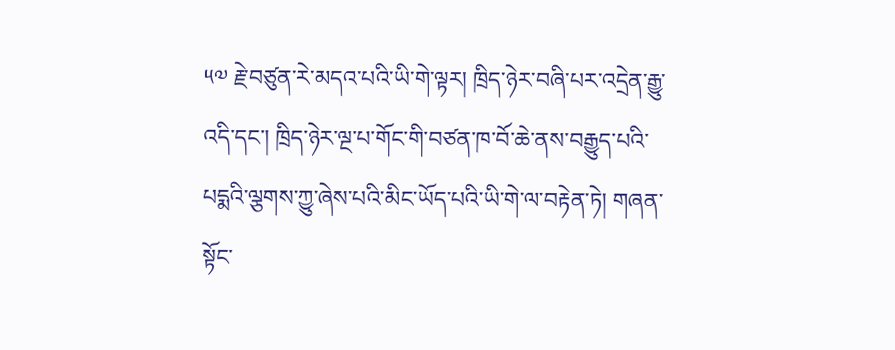༥༧ རྗེ་བཙུན་རེ་མདའ་པའི་ཡི་གེ་ལྟར། ཁྲིད་ཉེར་བཞི་པར་འདྲེན་རྒྱུ་འདི་དང་། ཁྲིད་ཉེར་ལྔ་པ་གོང་གི་བཙན་ཁ་བོ་ཆེ་ནས་བརྒྱུད་པའི་པདྨའི་ལྕགས་ཀྱུ་ཞེས་པའི་མིང་ཡོད་པའི་ཡི་གེ་ལ་བརྟེན་ཏེ། གཞན་སྟོང་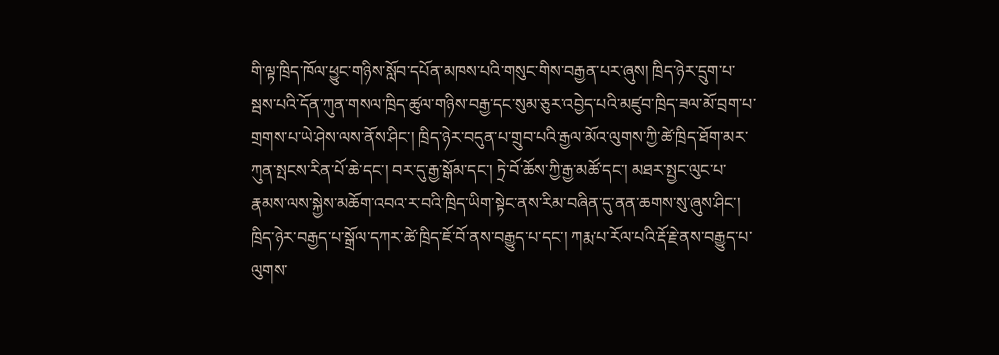གི་ལྟ་ཁྲིད་ཁོལ་ཕྱུང་གཉིས་སློབ་དཔོན་མཁས་པའི་གསུང་གིས་བརྒྱན་པར་ཞུས། ཁྲིད་ཉེར་དྲུག་པ་སྦས་པའི་དོན་ཀུན་གསལ་ཁྲིད་ཚུལ་གཉིས་བརྒྱ་དང་སུམ་ཅུར་འབྱེད་པའི་མཛུབ་ཁྲིད་ཟལ་མོ་བྲག་པ་གྲགས་པ་ཡེ་ཤེས་ལས་ནོས་ཤིང་། ཁྲིད་ཉེར་བདུན་པ་གྲུབ་པའི་རྒྱལ་མོའ་ལུགས་ཀྱི་ཚེ་ཁྲིད་ཐོག་མར་ཀུན་སྤངས་རིན་པོ་ཆེ་དང་། བར་དུ་རྒྱ་སྒོམ་དང་། ཏྲེ་བོ་ཆོས་ཀྱི་རྒྱ་མཚོ་དང་། མཐར་སྤྱང་ལུང་པ་རྣམས་ལས་སྐྱེས་མཆོག་འབའ་ར་བའི་ཁྲིད་ཡིག་སྟེང་ནས་རིམ་བཞིན་དུ་ནན་ཆགས་སུ་ཞུས་ཤིང་། ཁྲིད་ཉེར་བརྒྱད་པ་སྒྲོལ་དཀར་ཚེ་ཁྲིད་ཇོ་བོ་ནས་བརྒྱུད་པ་དང་། ཀརྨ་པ་རོལ་པའི་རྡོ་རྗེ་ནས་བརྒྱུད་པ་ལུགས་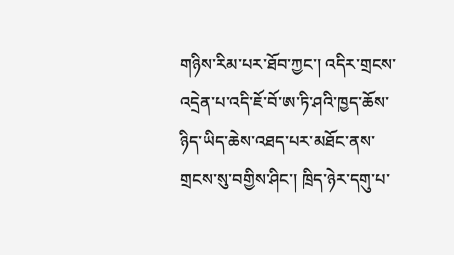གཉིས་རིམ་པར་ཐོབ་ཀྱང་། འདིར་གྲངས་འདྲེན་པ་འདི་ཇོ་བོ་ཨ་ཏི་ཤའི་ཁྱད་ཆོས་ཉིད་ཡིད་ཆེས་འཐད་པར་མཐོང་ནས་གྲངས་སུ་བགྱིས་ཤིང་། ཁྲིད་ཉེར་དགུ་པ་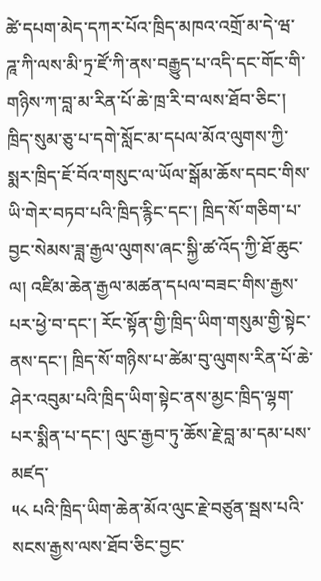ཚེ་དཔག་མེད་དཀར་པོའ་ཁྲིད་མཁའ་འགྲོ་མ་དེ་ཝ་ཌཱ་ཀི་ལས་མི་ཏྲ་ཛོ་ཀི་ནས་བརྒྱུད་པ་འདི་དང་གོང་གི་གཉིས་ཀ་བླ་མ་རིན་པོ་ཆེ་ཁྲ་རི་བ་ལས་ཐོབ་ཅིང་། ཁྲིད་སུམ་ཅུ་པ་དགེ་སློང་མ་དཔལ་མོའ་ལུགས་ཀྱི་སྨར་ཁྲིད་ཇོ་བོའ་གསུང་ལ་ཡོལ་སྒོམ་ཆོས་དབང་གིས་ཡི་གེར་བཏབ་པའི་ཁྲིད་རྙིང་དང་། ཁྲིད་སོ་གཅིག་པ་བྱང་སེམས་ཟླ་རྒྱལ་ལུགས་ཞང་སྐྱི་ཚ་འོད་ཀྱི་ཐོ་ཆུང་ལ། འཛིམ་ཆེན་རྒྱལ་མཚན་དཔལ་བཟང་གིས་རྒྱས་པར་ཕྱེ་བ་དང་། རོང་སྟོན་གྱི་ཁྲིད་ཡིག་གསུམ་གྱི་སྟེང་ནས་དང་། ཁྲིད་སོ་གཉིས་པ་ཚེམ་བུ་ལུགས་རིན་པོ་ཆེ་ཤེར་འབུམ་པའི་ཁྲིད་ཡིག་སྟེང་ནས་མྱང་ཁྲིད་ལྷག་པར་སྨིན་པ་དང་། ལུང་རྒྱབ་ཏུ་ཆོས་རྗེ་བླ་མ་དམ་པས་མཛད་
༥༨ པའི་ཁྲིད་ཡིག་ཆེན་མོའ་ལུང་རྗེ་བཙུན་སྦས་པའི་སངས་རྒྱས་ལས་ཐོབ་ཅིང་བྱང་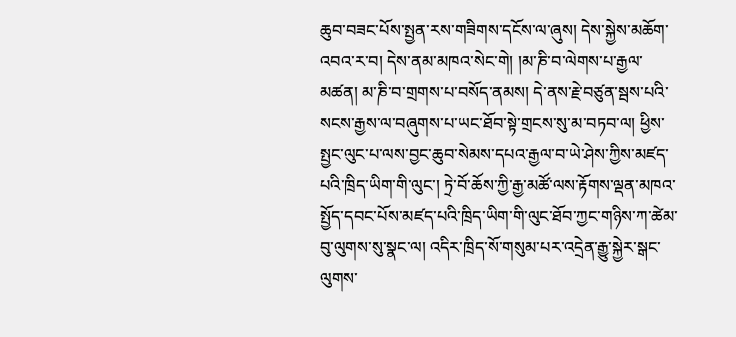ཆུབ་བཟང་པོས་སྤྱན་རས་གཟིགས་དངོས་ལ་ཞུས། དེས་སྐྱེས་མཆོག་འབའ་ར་བ། དེས་ནམ་མཁའ་སེང་གེ། །མ་ཎི་བ་ལེགས་པ་རྒྱལ་མཚན། མ་ཎི་བ་གྲགས་པ་བསོད་ནམས། དེ་ནས་རྗེ་བཙུན་སྦས་པའི་སངས་རྒྱས་ལ་བཞུགས་པ་ཡང་ཐོབ་སྟེ་གྲངས་སུ་མ་བཏབ་ལ། ཕྱིས་སྤྱང་ལུང་པ་ལས་བྱང་ཆུབ་སེམས་དཔའ་རྒྱལ་བ་ཡེ་ཤེས་ཀྱིས་མཛད་པའི་ཁྲིད་ཡིག་གི་ལུང་། ཏྲེ་བོ་ཆོས་ཀྱི་རྒྱ་མཚོ་ལས་རྟོགས་ལྡན་མཁའ་སྤྱོད་དབང་པོས་མཛད་པའི་ཁྲིད་ཡིག་གི་ལུང་ཐོབ་ཀྱང་གཉིས་ཀ་ཚེམ་བུ་ལུགས་སུ་སྣང་ལ། འདིར་ཁྲིད་སོ་གསུམ་པར་འདྲེན་རྒྱུ་སྐྱེར་སྒང་ལུགས་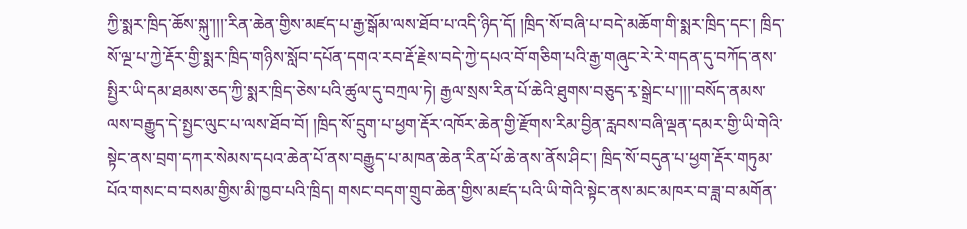ཀྱི་སྨར་ཁྲིད་ཆོས་སྐུ་།།།་རིན་ཆེན་གྱིས་མཛད་པ་རྒྱ་སྒོམ་ལས་ཐོབ་པ་འདི་ཉིད་དོ། །ཁྲིད་སོ་བཞི་པ་བདེ་མཆོག་གི་སྨར་ཁྲིད་དང་། ཁྲིད་སོ་ལྔ་པ་ཀྱེ་རྡོར་གྱི་སྨར་ཁྲིད་གཉིས་སློབ་དཔོན་དགའ་རབ་རྡོ་རྗེས་བདེ་ཀྱེ་དཔའ་བོ་གཅིག་པའི་རྒྱ་གཞུང་རེ་རེ་གདན་དུ་བཀོད་ནས་སྤྱིར་ཡི་དམ་ཐམས་ཅད་ཀྱི་སྨར་ཁྲིད་ཅེས་པའི་ཚུལ་དུ་བཀྲལ་ཏེ། རྒྱལ་སྲས་རིན་པོ་ཆེའི་ཐུགས་བཅུད་རྭ་སྒྲེང་པ་།།།་བསོད་ནམས་ལས་བརྒྱུད་དེ་སྤྱང་ལུང་པ་ལས་ཐོབ་བོ། །ཁྲིད་སོ་དྲུག་པ་ཕྱག་རྡོར་འཁོར་ཆེན་གྱི་རྫོགས་རིམ་བྱིན་རླབས་བཞི་ལྡན་དམར་གྱི་ཡི་གེའི་སྟེང་ནས་བྲག་དཀར་སེམས་དཔའ་ཆེན་པོ་ནས་བརྒྱུད་པ་མཁན་ཆེན་རིན་པོ་ཆེ་ནས་ནོས་ཤིང་། ཁྲིད་སོ་བདུན་པ་ཕྱག་རྡོར་གཏུམ་པོའ་གསང་བ་བསམ་གྱིས་མི་ཁྱབ་པའི་ཁྲིད། གསང་བདག་གྲུབ་ཆེན་གྱིས་མཛད་པའི་ཡི་གེའི་སྟེང་ནས་མང་མཁར་བ་ཟླ་བ་མགོན་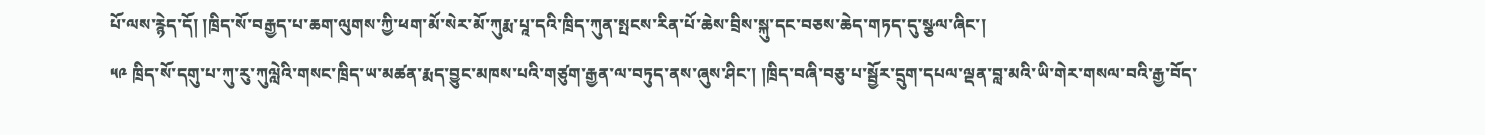པོ་ལས་རྙེད་དོ། །ཁྲིད་སོ་བརྒྱད་པ་ཆག་ལུགས་ཀྱི་ཕག་མོ་སེར་མོ་ཀུརྨ་པཱ་དའི་ཁྲིད་ཀུན་སྤངས་རིན་པོ་ཆེས་བྲིས་སྐུ་དང་བཅས་ཆེད་གཏད་དུ་སྩལ་ཞིང་།
༥༩ ཁྲིད་སོ་དགུ་པ་ཀུ་རུ་ཀུལླེའི་གསང་ཁྲིད་ཡ་མཚན་རྨད་བྱུང་མཁས་པའི་གཙུག་རྒྱན་ལ་བཏུད་ནས་ཞུས་ཤིང་། །ཁྲིད་བཞི་བཅུ་པ་སྦྱོར་དྲུག་དཔལ་ལྡན་བླ་མའི་ཡི་གེར་གསལ་བའི་རྒྱ་བོད་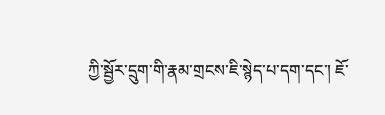ཀྱི་སྦྱོར་དྲུག་གི་རྣམ་གྲངས་ཇི་སྙེད་པ་དག་དང་། ཇོ་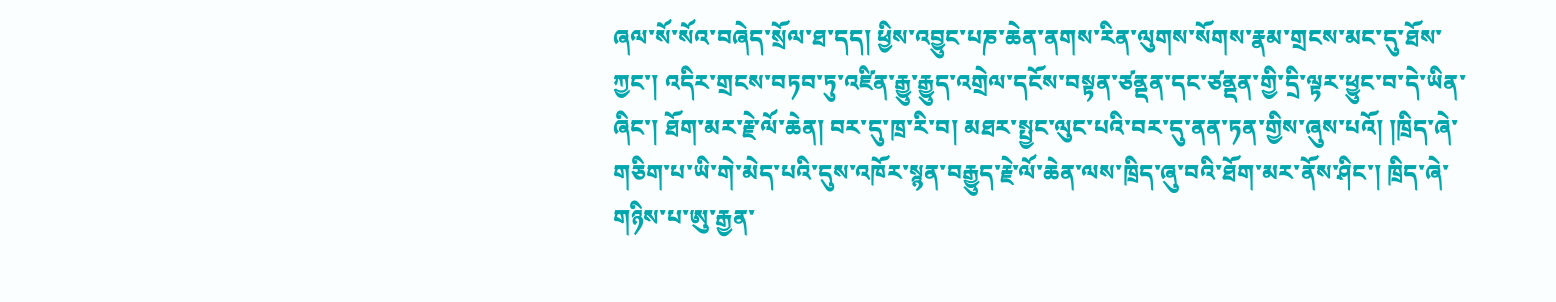ཞལ་སོ་སོའ་བཞེད་སྲོལ་ཐ་དད། ཕྱིས་འབྱུང་པཎ་ཆེན་ནགས་རིན་ལུགས་སོགས་རྣམ་གྲངས་མང་དུ་ཐོས་ཀྱང་། འདིར་གྲངས་བཏབ་ཏུ་འཛིན་རྒྱུ་རྒྱུད་འགྲེལ་དངོས་བསྟན་ཙནྡན་དང་ཙནྡན་གྱི་དྲི་ལྟར་ཕྱུང་བ་དེ་ཡིན་ཞིང་། ཐོག་མར་རྗེ་ལོ་ཆེན། བར་དུ་ཁྲ་རི་བ། མཐར་སྤྱང་ལུང་པའི་བར་དུ་ནན་ཏན་གྱིས་ཞུས་པའོ། །ཁྲིད་ཞེ་གཅིག་པ་ཡི་གེ་མེད་པའི་དུས་འཁོར་སྙན་བརྒྱུད་རྗེ་ལོ་ཆེན་ལས་ཁྲིད་ཞུ་བའི་ཐོག་མར་ནོས་ཤིང་། ཁྲིད་ཞེ་གཉིས་པ་ཨུ་རྒྱན་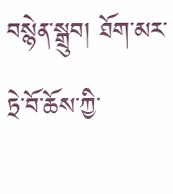བསྙེན་སྒྲུབ། ཐོག་མར་ཏྲེ་བོ་ཆོས་ཀྱི་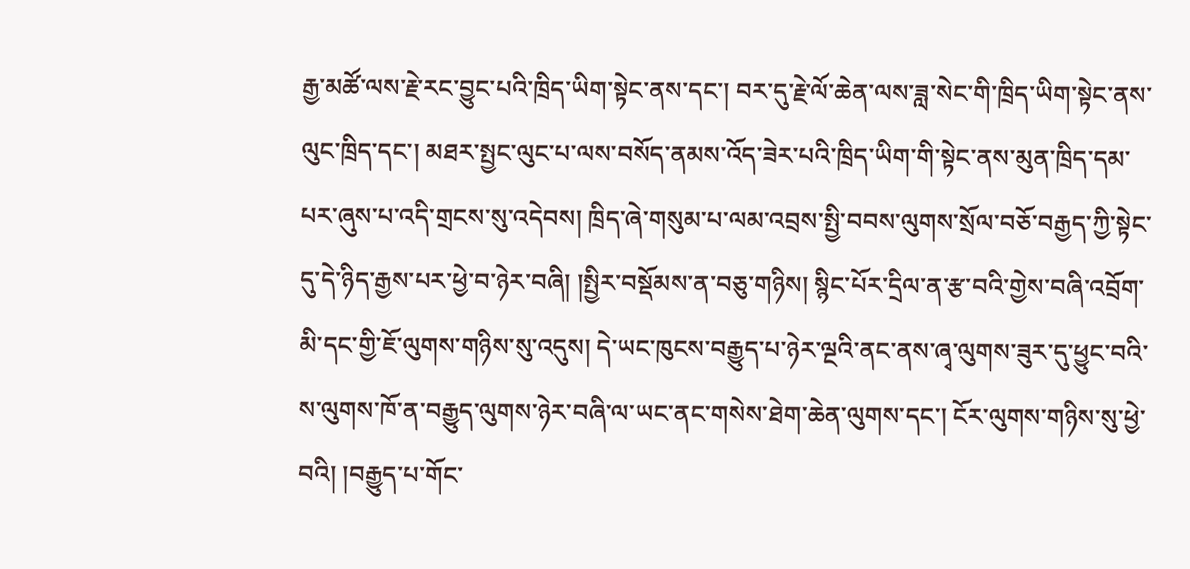རྒྱ་མཚོ་ལས་རྗེ་རང་བྱུང་པའི་ཁྲིད་ཡིག་སྟེང་ནས་དང་། བར་དུ་རྗེ་ལོ་ཆེན་ལས་ཟླ་སེང་གི་ཁྲིད་ཡིག་སྟེང་ནས་ལུང་ཁྲིད་དང་། མཐར་སྤྱང་ལུང་པ་ལས་བསོད་ནམས་འོད་ཟེར་པའི་ཁྲིད་ཡིག་གི་སྟེང་ནས་མུན་ཁྲིད་དམ་པར་ཞུས་པ་འདི་གྲངས་སུ་འདེབས། ཁྲིད་ཞེ་གསུམ་པ་ལམ་འབྲས་སྤྱི་བབས་ལུགས་སྲོལ་བཅོ་བརྒྱད་ཀྱི་སྟེང་དུ་དེ་ཉིད་རྒྱས་པར་ཕྱེ་བ་ཉེར་བཞི། །སྤྱིར་བསྡོམས་ན་བཅུ་གཉིས། སྙིང་པོར་དྲིལ་ན་རྩ་བའི་གྱེས་བཞི་འབྲོག་མི་དང་གྱི་ཇོ་ལུགས་གཉིས་སུ་འདུས། དེ་ཡང་ཁུངས་བརྒྱུད་པ་ཉེར་ལྔའི་ནང་ནས་ཞྭ་ལུགས་ཟུར་དུ་ཕྱུང་བའི་ས་ལུགས་ཁོ་ན་བརྒྱུད་ལུགས་ཉེར་བཞི་ལ་ཡང་ནང་གསེས་ཐེག་ཆེན་ལུགས་དང་། ངོར་ལུགས་གཉིས་སུ་ཕྱེ་བའི། །བརྒྱུད་པ་གོང་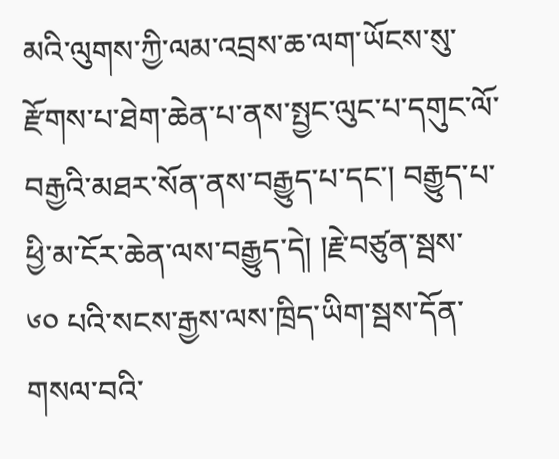མའི་ལུགས་ཀྱི་ལམ་འབྲས་ཆ་ལག་ཡོངས་སུ་རྫོགས་པ་ཐེག་ཆེན་པ་ནས་སྤྱང་ལུང་པ་དགུང་ལོ་བརྒྱའི་མཐར་སོན་ནས་བརྒྱུད་པ་དང་། བརྒྱུད་པ་ཕྱི་མ་ངོར་ཆེན་ལས་བརྒྱུད་དེ། །རྗེ་བཙུན་སྦས་
༦༠ པའི་སངས་རྒྱས་ལས་ཁྲིད་ཡིག་སྦས་དོན་གསལ་བའི་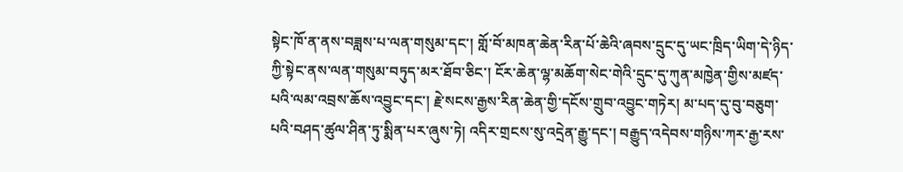སྟེང་ཁོ་ན་ནས་བཟླས་པ་ལན་གསུམ་དང་། གློ་བོ་མཁན་ཆེན་རིན་པོ་ཆེའི་ཞབས་དྲུང་དུ་ཡང་ཁྲིད་ཡིག་དེ་ཉིད་ཀྱི་སྟེང་ནས་ལན་གསུམ་བཏུད་མར་ཐོབ་ཅིང་། ངོར་ཆེན་ལྷ་མཆོག་སེང་གེའི་དྲུང་དུ་ཀུན་མཁྱེན་གྱིས་མཛད་པའི་ལམ་འབྲས་ཆོས་འབྱུང་དང་། རྗེ་སངས་རྒྱས་རིན་ཆེན་གྱི་དངོས་གྲུབ་འབྱུང་གཏེར། མ་པད་དུ་བུ་བཅུག་པའི་བཤད་ཚུལ་ཤིན་ཏུ་སྨིན་པར་ཞུས་ཏེ། འདིར་གྲངས་སུ་འདྲེན་རྒྱུ་དང་། བརྒྱུད་འདེབས་གཉིས་ཀར་རྒྱ་རས་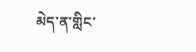མེད་ན་གླིང་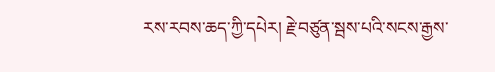རས་རབས་ཆད་ཀྱི་དཔེར། རྗེ་བཙུན་སྦས་པའི་སངས་རྒྱས་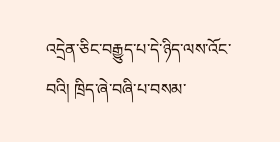འདྲེན་ཅིང་བརྒྱུད་པ་དེ་ཉིད་ལས་འོང་བའི། ཁྲིད་ཞེ་བཞི་པ་བསམ་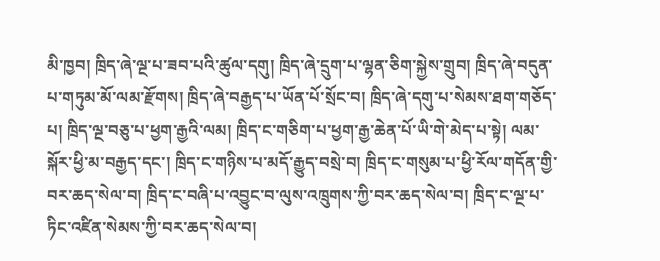མི་ཁྱབ། ཁྲིད་ཞེ་ལྔ་པ་ཟབ་པའི་ཚུལ་དགུ། ཁྲིད་ཞེ་དྲུག་པ་ལྷན་ཅིག་སྐྱེས་གྲུབ། ཁྲིད་ཞེ་བདུན་པ་གཏུམ་མོ་ལམ་རྫོགས། ཁྲིད་ཞེ་བརྒྱད་པ་ཡོན་པོ་སྲོང་བ། ཁྲིད་ཞེ་དགུ་པ་སེམས་ཐག་གཅོད་པ། ཁྲིད་ལྔ་བཅུ་པ་ཕྱག་རྒྱའི་ལམ། ཁྲིད་ང་གཅིག་པ་ཕྱག་རྒྱ་ཆེན་པོ་ཡི་གེ་མེད་པ་སྟེ། ལམ་སྐོར་ཕྱི་མ་བརྒྱད་དང་། ཁྲིད་ང་གཉིས་པ་མདོ་རྒྱུད་བསྲེ་བ། ཁྲིད་ང་གསུམ་པ་ཕྱི་རོལ་གདོན་གྱི་བར་ཆད་སེལ་བ། ཁྲིད་ང་བཞི་པ་འབྱུང་བ་ལུས་འཁྲུགས་ཀྱི་བར་ཆད་སེལ་བ། ཁྲིད་ང་ལྔ་པ་ཏིང་འཛིན་སེམས་ཀྱི་བར་ཆད་སེལ་བ།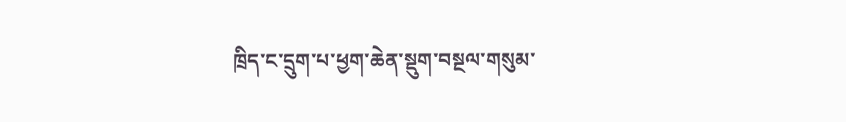ཁྲིད་ང་དྲུག་པ་ཕྱག་ཆེན་སྡུག་བསྔལ་གསུམ་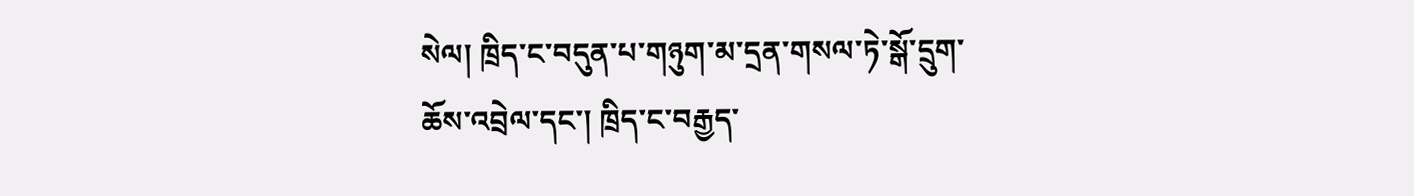སེལ། ཁྲིད་ང་བདུན་པ་གཉུག་མ་དྲན་གསལ་ཏེ་སྒོ་དྲུག་ཆོས་འབྲེལ་དང་། ཁྲིད་ང་བརྒྱད་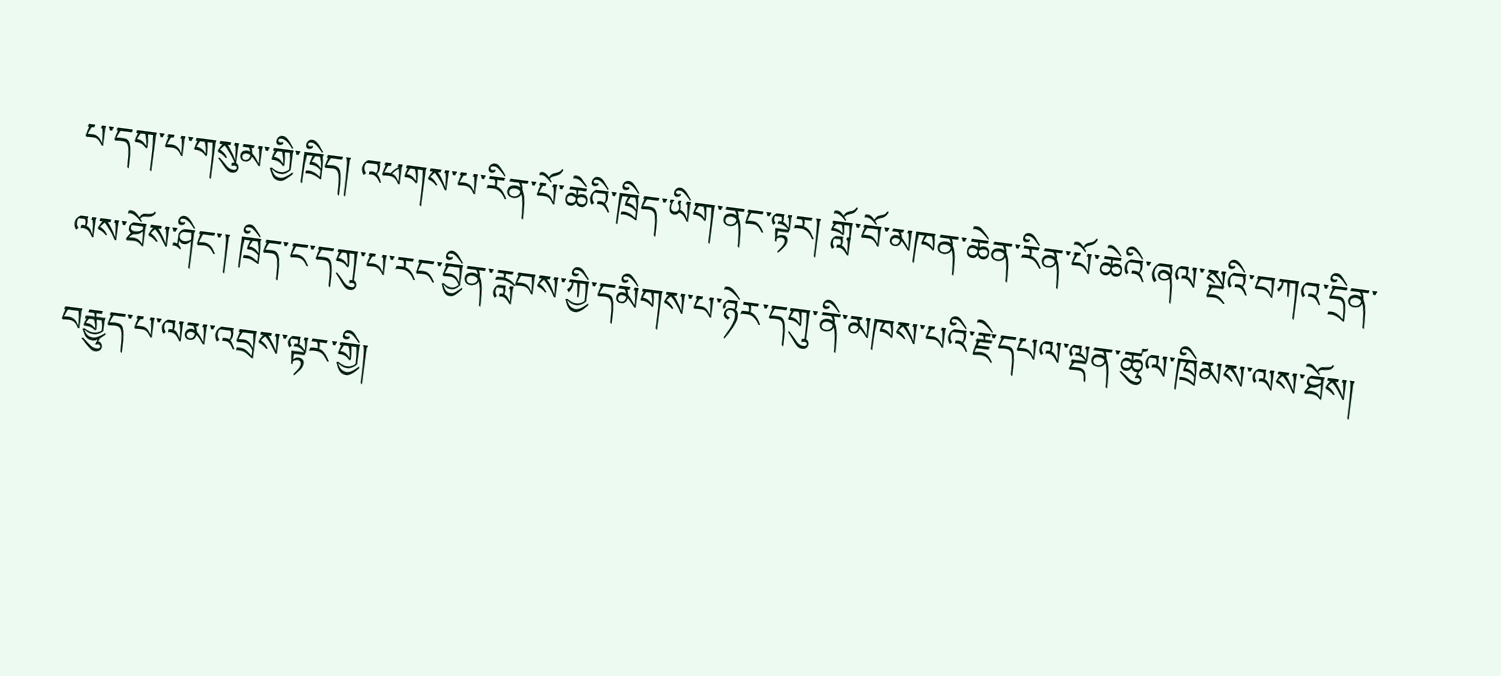པ་དག་པ་གསུམ་གྱི་ཁྲིད། འཕགས་པ་རིན་པོ་ཆེའི་ཁྲིད་ཡིག་ནང་ལྟར། གློ་བོ་མཁན་ཆེན་རིན་པོ་ཆེའི་ཞལ་སྔའི་བཀའ་དྲིན་ལས་ཐོས་ཤིང་། ཁྲིད་ང་དགུ་པ་རང་བྱིན་རླབས་ཀྱི་དམིགས་པ་ཉེར་དགུ་ནི་མཁས་པའི་རྗེ་དཔལ་ལྡན་ཚུལ་ཁྲིམས་ལས་ཐོས། བརྒྱུད་པ་ལམ་འབྲས་ལྟར་གྱི།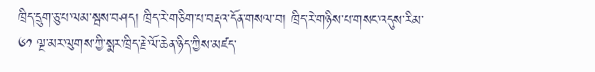ཁྲིད་དྲུག་ཅུ་པ་ལམ་སྦས་བཤད། ཁྲིད་རེ་གཅིག་པ་བརྡའ་དོན་གསལ་བ། ཁྲིད་རེ་གཉིས་པ་གསང་འདུས་རིམ་
༦༡ ལྔ་མར་ལུགས་ཀྱི་སྨར་ཁྲིད་རྗེ་ལོ་ཆེན་ཉིད་ཀྱིས་མཛད་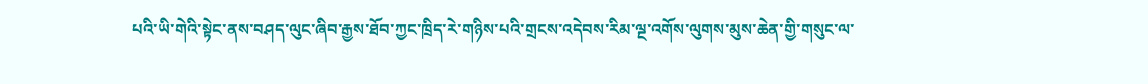པའི་ཡི་གེའི་སྟེང་ནས་བཤད་ལུང་ཞིབ་རྒྱས་ཐོབ་ཀྱང་ཁྲིད་རེ་གཉིས་པའི་གྲངས་འདེབས་རིམ་ལྔ་འགོས་ལུགས་མུས་ཆེན་གྱི་གསུང་ལ་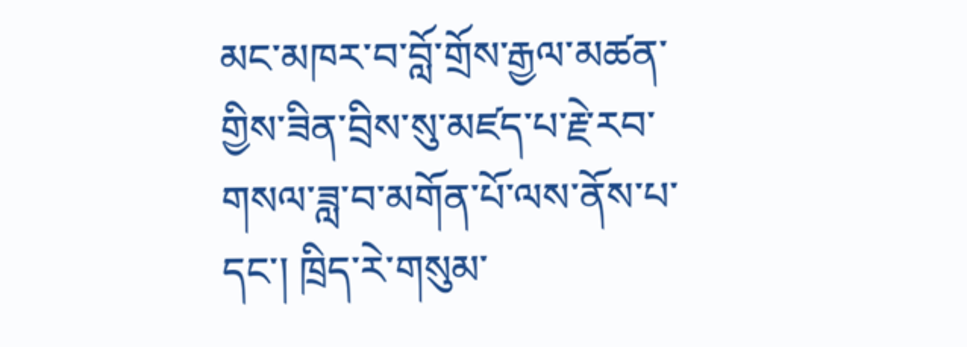མང་མཁར་བ་བློ་གྲོས་རྒྱལ་མཚན་གྱིས་ཟིན་བྲིས་སུ་མཛད་པ་རྗེ་རབ་གསལ་ཟླ་བ་མགོན་པོ་ལས་ནོས་པ་དང་། ཁྲིད་རེ་གསུམ་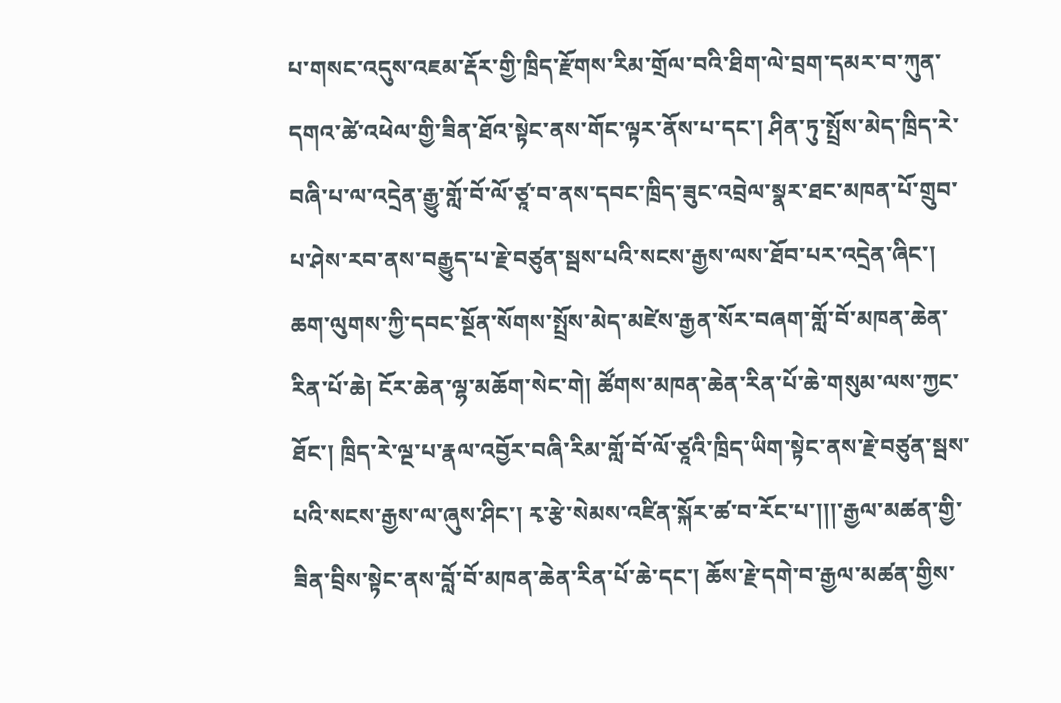པ་གསང་འདུས་འཇམ་རྡོར་གྱི་ཁྲིད་རྫོགས་རིམ་གྲོལ་བའི་ཐིག་ལེ་བྲག་དམར་བ་ཀུན་དགའ་ཚེ་འཕེལ་གྱི་ཟིན་ཐོའ་སྟེང་ནས་གོང་ལྟར་ནོས་པ་དང་། ཤིན་ཏུ་སྤྲོས་མེད་ཁྲིད་རེ་བཞི་པ་ལ་འདྲེན་རྒྱུ་གློ་བོ་ལོ་ཙཱ་བ་ནས་དབང་ཁྲིད་ཟུང་འབྲེལ་སྣར་ཐང་མཁན་པོ་གྲུབ་པ་ཤེས་རབ་ནས་བརྒྱུད་པ་རྗེ་བཙུན་སྦས་པའི་སངས་རྒྱས་ལས་ཐོབ་པར་འདྲེན་ཞིང་། ཆག་ལུགས་ཀྱི་དབང་སྔོན་སོགས་སྤྲོས་མེད་མཛེས་རྒྱན་སོར་བཞག་གློ་བོ་མཁན་ཆེན་རིན་པོ་ཆེ། ངོར་ཆེན་ལྷ་མཆོག་སེང་གེ། ཚོགས་མཁན་ཆེན་རིན་པོ་ཆེ་གསུམ་ལས་ཀྱང་ཐོང་། ཁྲིད་རེ་ལྔ་པ་རྣལ་འབྱོར་བཞི་རིམ་གློ་བོ་ལོ་ཙཱའི་ཁྲིད་ཡིག་སྟེང་ནས་རྗེ་བཙུན་སྦས་པའི་སངས་རྒྱས་ལ་ཞུས་ཤིང་། རྭ་རྩེ་སེམས་འཛིན་སྐོར་ཚ་བ་རོང་པ་།།།་རྒྱལ་མཚན་གྱི་ཟིན་བྲིས་སྟེང་ནས་བློ་བོ་མཁན་ཆེན་རིན་པོ་ཆེ་དང་། ཆོས་རྗེ་དགེ་བ་རྒྱལ་མཚན་གྱིས་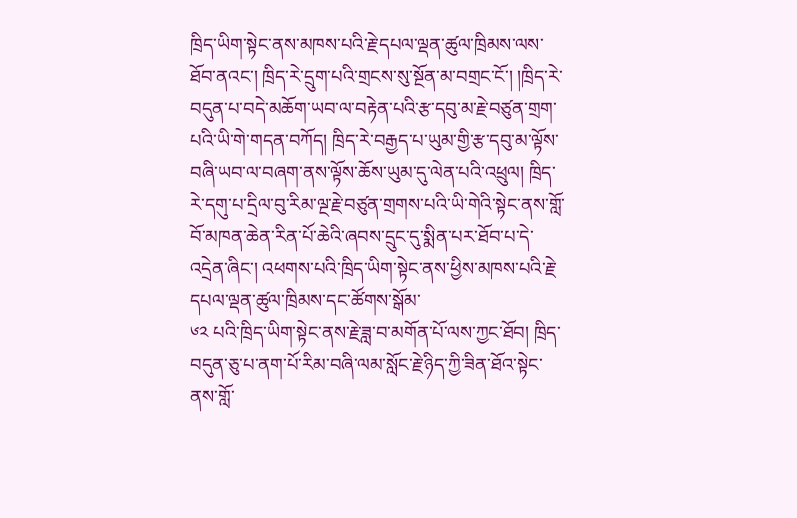ཁྲིད་ཡིག་སྟེང་ནས་མཁས་པའི་རྗེ་དཔལ་ལྡན་ཚུལ་ཁྲིམས་ལས་ཐོབ་ནའང་། ཁྲིད་རེ་དྲུག་པའི་གྲངས་སུ་སྔོན་མ་བགྲང་ངོ་། །ཁྲིད་རེ་བདུན་པ་བདེ་མཆོག་ཡབ་ལ་བརྟེན་པའི་རྩ་དབུ་མ་རྗེ་བཙུན་གྲག་པའི་ཡི་གེ་གདན་བཀོད། ཁྲིད་རེ་བརྒྱད་པ་ཡུམ་གྱི་རྩ་དབུ་མ་ལྟོས་བཞི་ཡབ་ལ་བཞག་ནས་ལྟོས་ཆོས་ཡུམ་དུ་ལེན་པའི་འཕྲུལ། ཁྲིད་རེ་དགུ་པ་དྲིལ་བུ་རིམ་ལྔ་རྗེ་བཙུན་གྲགས་པའི་ཡི་གེའི་སྟེང་ནས་གློ་བོ་མཁན་ཆེན་རིན་པོ་ཆེའི་ཞབས་དྲུང་དུ་སྨིན་པར་ཐོབ་པ་དེ་འདྲེན་ཞིང་། འཕགས་པའི་ཁྲིད་ཡིག་སྟེང་ནས་ཕྱིས་མཁས་པའི་རྗེ་དཔལ་ལྡན་ཚུལ་ཁྲིམས་དང་ཚོགས་སྒོམ་
༦༢ པའི་ཁྲིད་ཡིག་སྟེང་ནས་རྗེ་ཟླ་བ་མགོན་པོ་ལས་ཀྱང་ཐོབ། ཁྲིད་བདུན་ཅུ་པ་ནག་པོ་རིམ་བཞི་ལམ་སློང་རྗེ་ཉིད་ཀྱི་ཟིན་ཐོའ་སྟེང་ནས་གློ་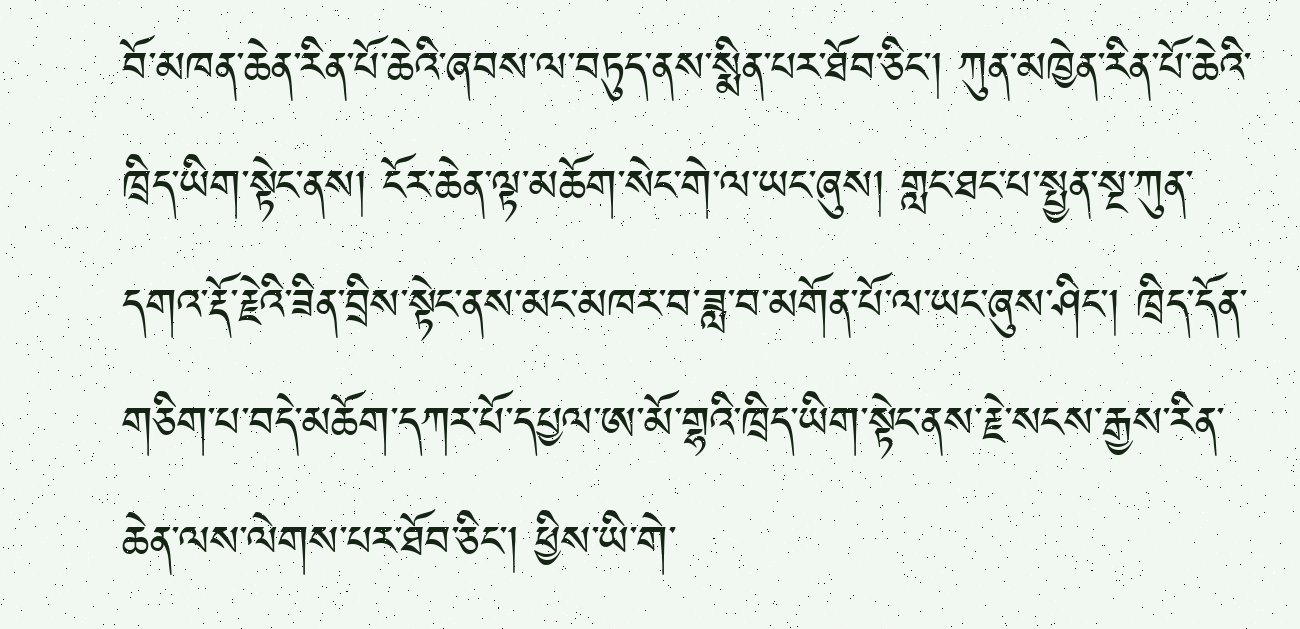བོ་མཁན་ཆེན་རིན་པོ་ཆེའི་ཞབས་ལ་བཏུད་ནས་སྨིན་པར་ཐོབ་ཅིང་། ཀུན་མཁྱེན་རིན་པོ་ཆེའི་ཁྲིད་ཡིག་སྟེང་ནས། ངོར་ཆེན་ལྟ་མཆོག་སེང་གེ་ལ་ཡང་ཞུས། གླང་ཐང་པ་སྤྱན་སྔ་ཀུན་དགའ་རྡོ་རྗེའི་ཟིན་བྲིས་སྟེང་ནས་མང་མཁར་བ་ཟླ་བ་མགོན་པོ་ལ་ཡང་ཞུས་ཤིང་། ཁྲིད་དོན་གཅིག་པ་བདེ་མཆོག་དཀར་པོ་དཔྱལ་ཨ་མོ་གྷའི་ཁྲིད་ཡིག་སྟེང་ནས་རྗེ་སངས་རྒྱས་རིན་ཆེན་ལས་ལེགས་པར་ཐོབ་ཅིང་། ཕྱིས་ཡི་གེ་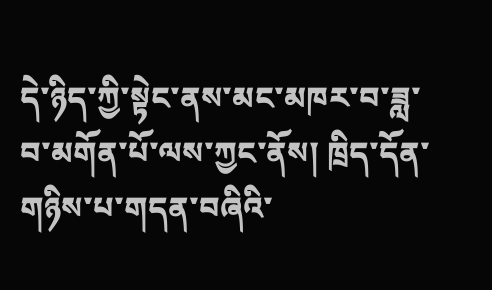དེ་ཉིད་ཀྱི་སྟེང་ནས་མང་མཁར་བ་ཟླ་བ་མགོན་པོ་ལས་ཀྱང་ནོས། ཁྲིད་དོན་གཉིས་པ་གདན་བཞིའི་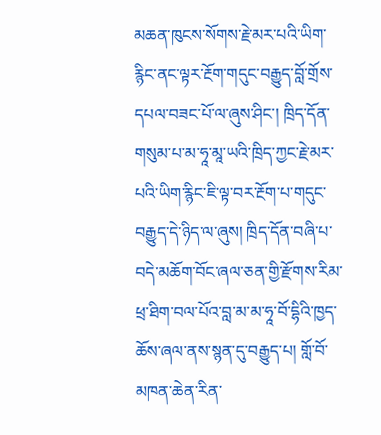མཆན་ཁུངས་སོགས་རྗེ་མར་པའི་ཡིག་རྙིང་ནང་ལྟར་རྔོག་གདུང་བརྒྱུད་བློ་གྲོས་དཔལ་བཟང་པོ་ལ་ཞུས་ཤིང་། ཁྲིད་དོན་གསུམ་པ་མ་ཧཱ་མཱ་ཡའི་ཁྲིད་ཀྱང་རྗེ་མར་པའི་ཡིག་རྙིང་ཇི་ལྟ་བར་རྔོག་པ་གདུང་བརྒྱུད་དེ་ཉིད་ལ་ཞུས། ཁྲིད་དོན་བཞི་པ་བདེ་མཆོག་བོང་ཞལ་ཅན་གྱི་རྫོགས་རིམ་ཕྲ་ཐིག་བལ་པོའ་བླ་མ་མ་ཧཱ་བོ་དྷིའི་ཁྱད་ཆོས་ཞལ་ནས་སྙན་དུ་བརྒྱུད་པ། གློ་བོ་མཁན་ཆེན་རིན་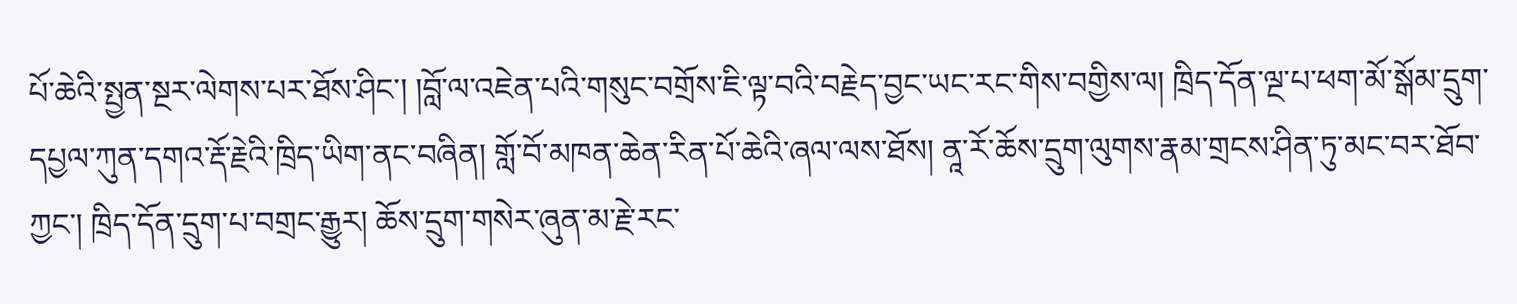པོ་ཆེའི་སྤྱན་སྔར་ལེགས་པར་ཐོས་ཤིང་། །བློ་ལ་འཇེན་པའི་གསུང་བགྲོས་ཇི་ལྟ་བའི་བརྗེད་བྱང་ཡང་རང་གིས་བགྱིས་ལ། ཁྲིད་དོན་ལྔ་པ་ཕག་མོ་སྒོམ་དྲུག་དཔྱལ་ཀུན་དགའ་རྡོ་རྗེའི་ཁྲིད་ཡིག་ནང་བཞིན། གློ་བོ་མཁན་ཆེན་རིན་པོ་ཆེའི་ཞལ་ལས་ཐོས། ནཱ་རོ་ཆོས་དྲུག་ལུགས་རྣམ་གྲངས་ཤིན་ཏུ་མང་བར་ཐོབ་ཀྱང་། ཁྲིད་དོན་དྲུག་པ་བགྲང་རྒྱུར། ཆོས་དྲུག་གསེར་ཞུན་མ་རྗེ་རང་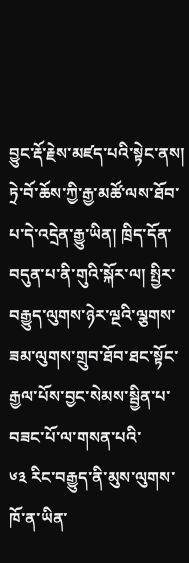བྱུང་རྡོ་རྗེས་མཛད་པའི་སྟེང་ནས། ཏྲེ་བོ་ཆོས་ཀྱི་རྒྱ་མཚོ་ལས་ཐོབ་པ་དེ་འདྲེན་རྒྱུ་ཡིན། ཁྲིད་དོན་བདུན་པ་ནི་གུའི་སྐོར་ལ། སྤྱིར་བརྒྱུད་ལུགས་ཉེར་ལྔའི་ལྕགས་ཟམ་ལུགས་གྲུབ་ཐོབ་ཐང་སྟོང་རྒྱལ་པོས་བྱང་སེམས་སྦྱིན་པ་བཟང་པོ་ལ་གསན་པའི་
༦༣ རིང་བརྒྱུད་ནི་མུས་ལུགས་ཁོ་ན་ཡིན་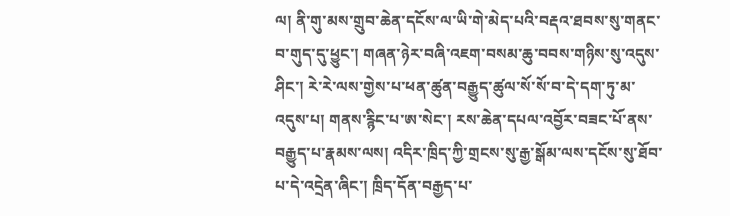ལ། ནི་གུ་མས་གྲུབ་ཆེན་དངོས་ལ་ཡི་གེ་མེད་པའི་བརྡའ་ཐབས་སུ་གནང་བ་གུད་དུ་ཕྱུང་། གཞན་ཉེར་བཞི་འཇག་བསམ་ཆུ་བབས་གཉིས་སུ་འདུས་ཤིང་། རེ་རེ་ལས་གྱེས་པ་ཕན་ཚུན་བརྒྱུད་ཚུལ་སོ་སོ་བ་དེ་དག་ཏུ་མ་འདུས་པ། གནས་རྙིང་པ་ཨ་སེང་། རས་ཆེན་དཔལ་འབྱོར་བཟང་པོ་ནས་བརྒྱུད་པ་རྣམས་ལས། འདིར་ཁྲིད་ཀྱི་གྲངས་སུ་རྒྱ་སྒོམ་ལས་དངོས་སུ་ཐོབ་པ་དེ་འདྲེན་ཞིང་། ཁྲིད་དོན་བརྒྱད་པ་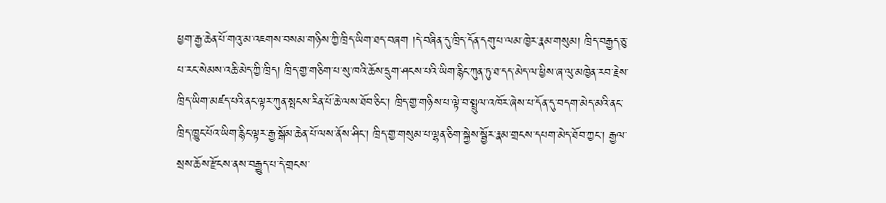ཕྱག་རྒྱ་ཆེན་པོ་གའུ་མ་འཇགས་བསམ་གཉིས་ཀྱི་ཁྲིད་ཡིག་ཐད་བཞག །དེ་བཞིན་དུ་ཁྲིད་དོན་དགུ་པ་ལམ་ཁྱེར་རྣམ་གསུམ། ཁྲིད་བརྒྱད་ཅུ་པ་རང་སེམས་འཆི་མེད་ཀྱི་ཁྲིད། ཁྲིད་གྱ་གཅིག་པ་སུ་ཁའི་ཆོས་དྲུག་ཤངས་པའི་ཡིག་རྙིང་ཀུན་ཏུ་ཐ་དད་མེད་ལ་ཕྱིས་ཞ་ལུ་མཁྱེན་རབ་རྗེས་ཁྲིད་ཡིག་མཛད་པའི་ནང་ལྟར་ཀུན་སྤངས་རིན་པོ་ཆེ་ལས་ཐོབ་ཅིང་། ཁྲིད་གྱ་གཉིས་པ་ལྟེ་བ་སྤྲུལ་འཁོར་ཞེས་པ་དོན་དུ་བདག་མེད་མའི་ནང་ཁྲིད་ཁྱུང་པོའ་ཡིག་རྙིང་ལྟར་རྒྱ་སྒོམ་ཆེན་པོ་ལས་ནོས་ཤིང་། ཁྲིད་གྱ་གསུམ་པ་ལྷན་ཅིག་སྐྱེས་སྦྱོར་རྣམ་གྲངས་དཔག་མེད་ཐོབ་ཀྱང་། རྒྱལ་སྲས་ཆོས་རྫོངས་ནས་བརྒྱུད་པ་དེ་གྲངས་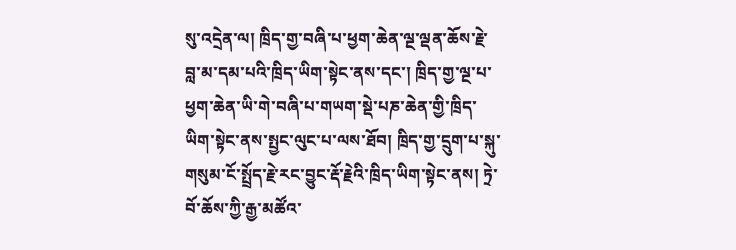སུ་འདྲེན་ལ། ཁྲིད་གྱ་བཞི་པ་ཕྱག་ཆེན་ལྔ་ལྡན་ཆོས་རྗེ་བླ་མ་དམ་པའི་ཁྲིད་ཡིག་སྟེང་ནས་དང་། ཁྲིད་གྱ་ལྔ་པ་ཕྱག་ཆེན་ཡི་གེ་བཞི་པ་གཡག་སྡེ་པཎ་ཆེན་གྱི་ཁྲིད་ཡིག་སྟེང་ནས་སྤྱང་ལུང་པ་ལས་ཐོབ། ཁྲིད་གྱ་དྲུག་པ་སྐུ་གསུམ་ངོ་སྤྲོད་རྗེ་རང་བྱུང་རྡོ་རྗེའི་ཁྲིད་ཡིག་སྟེང་ནས། ཏྲེ་བོ་ཆོས་ཀྱི་རྒྱ་མཚོའ་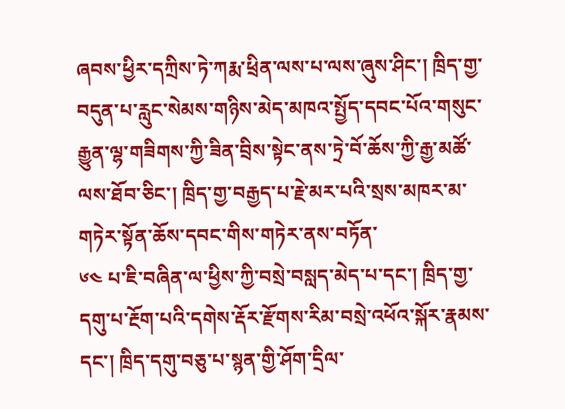ཞབས་ཕྱིར་དཀྲིས་ཏེ་ཀརྨ་ཕྲིན་ལས་པ་ལས་ཞུས་ཤིང་། ཁྲིད་གྱ་བདུན་པ་རླུང་སེམས་གཉིས་མེད་མཁའ་སྤྱོད་དབང་པོའ་གསུང་རྒྱུན་ལྷ་གཟིགས་ཀྱི་ཟིན་བྲིས་སྟེང་ནས་ཏྲེ་བོ་ཆོས་ཀྱི་རྒྱ་མཚོ་ལས་ཐོབ་ཅིང་། ཁྲིད་གྱ་བརྒྱད་པ་རྗེ་མར་པའི་སྲས་མཁར་མ་གཏེར་སྟོན་ཆོས་དབང་གིས་གཏེར་ནས་བཏོན་
༦༤ པ་ཇི་བཞིན་ལ་ཕྱིས་ཀྱི་བསྲེ་བསླད་མེད་པ་དང་། ཁྲིད་གྱ་དགུ་པ་རྔོག་པའི་དགེས་རྡོར་རྫོགས་རིམ་བསྲེ་འཕོའ་སྐོར་རྣམས་དང་། ཁྲིད་དགུ་བཅུ་པ་སྙན་གྱི་ཤོག་དྲིལ་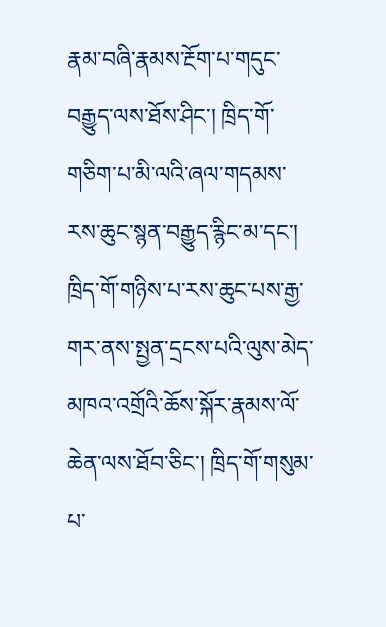རྣམ་བཞི་རྣམས་རྔོག་པ་གདུང་བརྒྱུད་ལས་ཐོས་ཤིང་། ཁྲིད་གོ་གཅིག་པ་མི་ལའི་ཞལ་གདམས་རས་ཆུང་སྙན་བརྒྱུད་རྙིང་མ་དང་། ཁྲིད་གོ་གཉིས་པ་རས་ཆུང་པས་རྒྱ་གར་ནས་སྤྱན་དྲངས་པའི་ལུས་མེད་མཁའ་འགྲོའི་ཆོས་སྐོར་རྣམས་ལོ་ཆེན་ལས་ཐོབ་ཅིང་། ཁྲིད་གོ་གསུམ་པ་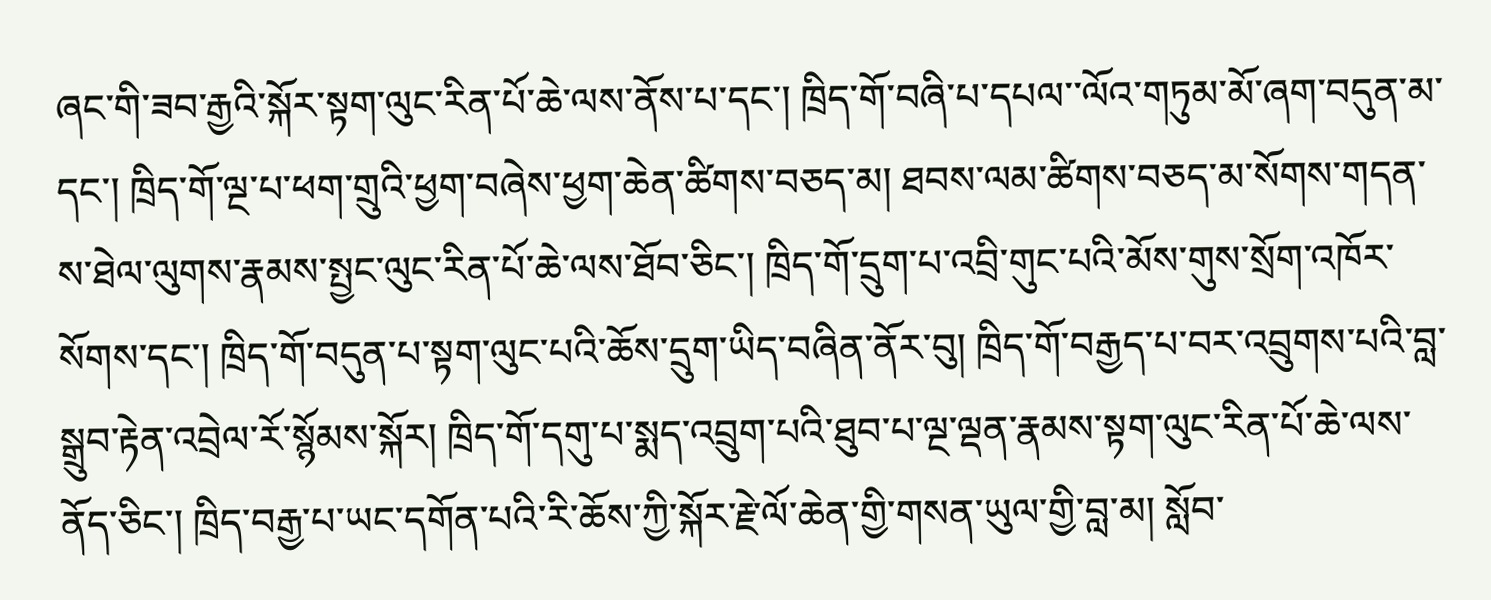ཞང་གི་ཟབ་རྒྱའི་སྐོར་སྟག་ལུང་རིན་པོ་ཆེ་ལས་ནོས་པ་དང་། ཁྲིད་གོ་བཞི་པ་དཔལ་་ལོའ་གཏུམ་མོ་ཞག་བདུན་མ་དང་། ཁྲིད་གོ་ལྔ་པ་ཕག་གྲུའི་ཕྱག་བཞེས་ཕྱག་ཆེན་ཚིགས་བཅད་མ། ཐབས་ལམ་ཚིགས་བཅད་མ་སོགས་གདན་ས་ཐེལ་ལུགས་རྣམས་སྤྱང་ལུང་རིན་པོ་ཆེ་ལས་ཐོབ་ཅིང་། ཁྲིད་གོ་དྲུག་པ་འབྲི་གུང་པའི་མོས་གུས་སྲོག་འཁོར་སོགས་དང་། ཁྲིད་གོ་བདུན་པ་སྟག་ལུང་པའི་ཆོས་དྲུག་ཡིད་བཞིན་ནོར་བུ། ཁྲིད་གོ་བརྒྱད་པ་བར་འབྲུགས་པའི་བླ་སྒྲུབ་རྟེན་འབྲེལ་རོ་སྙོམས་སྐོར། ཁྲིད་གོ་དགུ་པ་སྨད་འབྲུག་པའི་ཐུབ་པ་ལྔ་ལྡན་རྣམས་སྟག་ལུང་རིན་པོ་ཆེ་ལས་ནོད་ཅིང་། ཁྲིད་བརྒྱ་པ་ཡང་དགོན་པའི་རི་ཆོས་ཀྱི་སྐོར་རྗེ་ལོ་ཆེན་གྱི་གསན་ཡུལ་གྱི་བླ་མ། སློབ་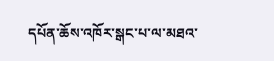དཔོན་ཆོས་འཁོར་སྒང་པ་ལ་མཐའ་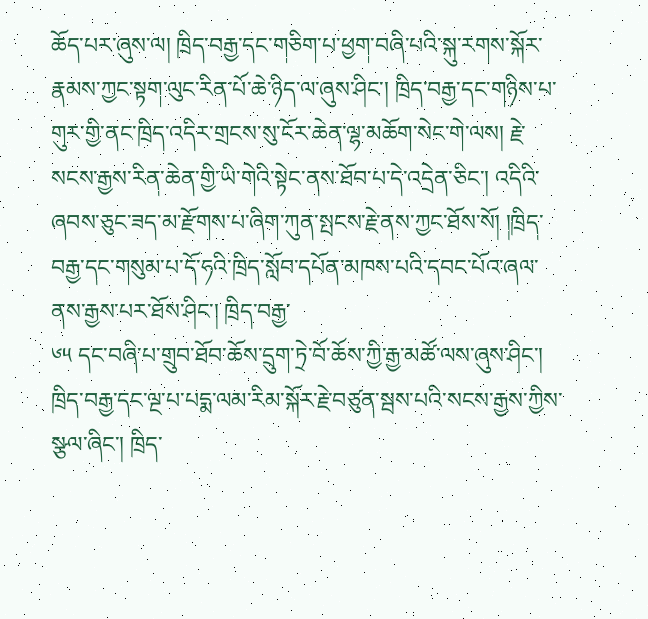ཆོད་པར་ཞུས་ལ། ཁྲིད་བརྒྱ་དང་གཅིག་པ་ཕྱག་བཞི་པའི་སྐུ་རགས་སྐོར་རྣམས་ཀྱང་སྟག་ལུང་རིན་པོ་ཆེ་ཉིད་ལ་ཞུས་ཤིང་། ཁྲིད་བརྒྱ་དང་གཉིས་པ་གུར་གྱི་ནང་ཁྲིད་འདིར་གྲངས་སུ་ངོར་ཆེན་ལྷ་མཆོག་སེང་གེ་ལས། རྗེ་སངས་རྒྱས་རིན་ཆེན་གྱི་ཡི་གེའི་སྟེང་ནས་ཐོབ་པ་དེ་འདྲེན་ཅིང་། འདིའི་ཞབས་ཅུང་ཟད་མ་རྫོགས་པ་ཞིག་ཀུན་སྤངས་རྗེ་ནས་ཀྱང་ཐོས་སོ། །ཁྲིད་བརྒྱ་དང་གསུམ་པ་དོ་ཧའི་ཁྲིད་སློབ་དཔོན་མཁས་པའི་དབང་པོའ་ཞལ་ནས་རྒྱས་པར་ཐོས་ཤིང་། ཁྲིད་བརྒྱ་
༦༥ དང་བཞི་པ་གྲུབ་ཐོབ་ཆོས་དྲུག་ཏྲེ་བོ་ཆོས་ཀྱི་རྒྱ་མཚོ་ལས་ཞུས་ཤིང་། ཁྲིད་བརྒྱ་དང་ལྔ་པ་པདྨ་ལམ་རིམ་སྐོར་རྗེ་བཙུན་སྦས་པའི་སངས་རྒྱས་ཀྱིས་སྩལ་ཞིང་། ཁྲིད་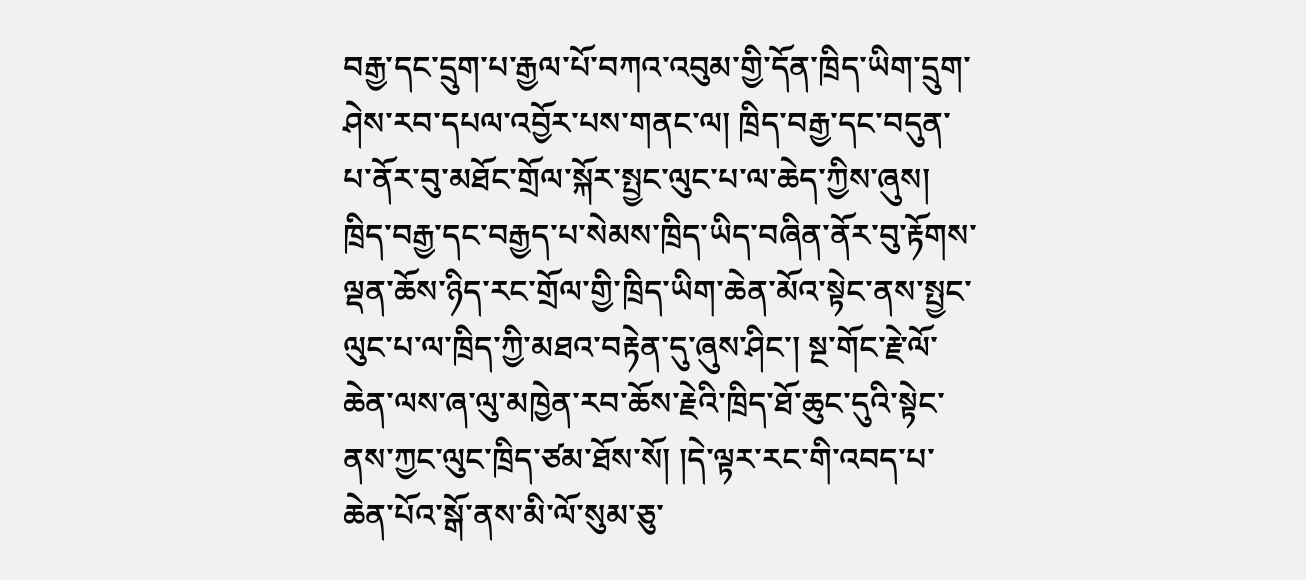བརྒྱ་དང་དྲུག་པ་རྒྱལ་པོ་བཀའ་འབུམ་གྱི་དོན་ཁྲིད་ཡིག་དྲུག་ཤེས་རབ་དཔལ་འབྱོར་པས་གནང་ལ། ཁྲིད་བརྒྱ་དང་བདུན་པ་ནོར་བུ་མཐོང་གྲོལ་སྐོར་སྤྱང་ལུང་པ་ལ་ཆེད་ཀྱིས་ཞུས། ཁྲིད་བརྒྱ་དང་བརྒྱད་པ་སེམས་ཁྲིད་ཡིད་བཞིན་ནོར་བུ་རྟོགས་ལྡན་ཆོས་ཉིད་རང་གྲོལ་གྱི་ཁྲིད་ཡིག་ཆེན་མོའ་སྟེང་ནས་སྤྱང་ལུང་པ་ལ་ཁྲིད་ཀྱི་མཐའ་བརྟེན་དུ་ཞུས་ཤིང་། སྔ་གོང་རྗེ་ལོ་ཆེན་ལས་ཞ་ལུ་མཁྱེན་རབ་ཆོས་རྗེའི་ཁྲིད་ཐོ་ཆུང་དུའི་སྟེང་ནས་ཀྱང་ལུང་ཁྲིད་ཙམ་ཐོས་སོ། །དེ་ལྟར་རང་གི་འབད་པ་ཆེན་པོའ་སྒོ་ནས་མི་ལོ་སུམ་ཅུ་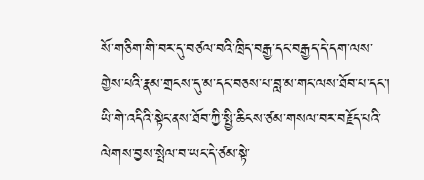སོ་གཅིག་གི་བར་དུ་བཙལ་བའི་ཁྲིད་བརྒྱ་དང་བརྒྱད་དེ་དག་ལས་གྱེས་པའི་རྣམ་གྲངས་དུ་མ་དང་བཅས་པ་བླ་མ་གང་ལས་ཐོབ་པ་དང་། ཡི་གེ་འདིའི་སྟེང་ནས་ཐོབ་ཀྱི་སྤྱི་ཆིངས་ཙམ་གསལ་བར་བརྗོད་པའི་ལེགས་བྱས་སྤེལ་བ་ཡང་དེ་ཙམ་སྟེ་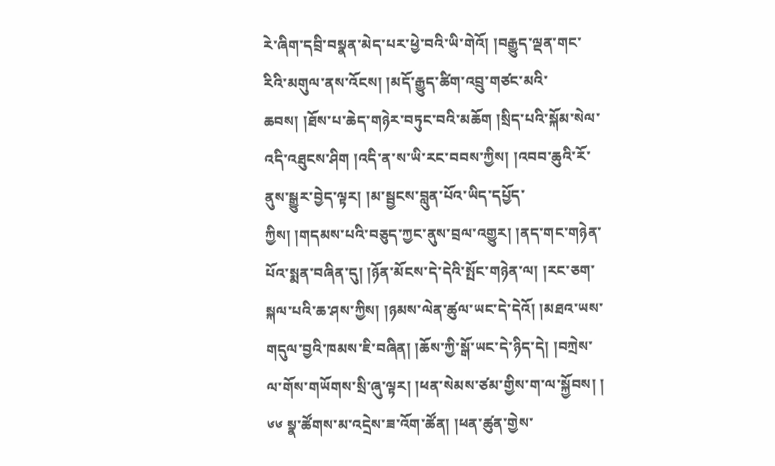རེ་ཞིག་དབྲི་བསྣན་མེད་པར་ཕྱེ་བའི་ཡི་གེའོ། །བརྒྱུད་ལྡན་གང་རིའི་མགུལ་ནས་འོངས། །མདོ་རྒྱུད་ཚིག་འབྲུ་གཙང་མའི་ཆབས། །ཐོས་པ་ཆེད་གཉེར་བཏུང་བའི་མཆོག །སྲིད་པའི་སྐོམ་སེལ་འདི་འཐུངས་ཤིག །འདི་ན་ས་ཡི་རང་བབས་ཀྱིས། །འབབ་ཆུའི་རོ་ནུས་སྒྱུར་བྱེད་ལྟར། །མ་སྦྱངས་བླུན་པོའ་ཡིད་དཔྱོད་ཀྱིས། །གདམས་པའི་བཅུད་ཀྱང་ནུས་བྲལ་འགྱུར། །ནད་གང་གཉེན་པོའ་སྨན་བཞིན་དུ། །ཉོན་མོངས་དེ་དེའི་སྤོང་གཉེན་ལ། །རང་ཅག་སྐལ་པའི་ཆ་ཤས་ཀྱིས། །ཉམས་ལེན་ཚུལ་ཡང་དེ་དེའོ། །མཐའ་ཡས་གདུལ་བྱའི་ཁམས་ཇི་བཞིན། །ཆོས་ཀྱི་སྒོ་ཡང་དེ་ཉིད་དེ། །བཀྲེས་ལ་གོས་གཡོགས་སྲི་ཞུ་ལྟར། །ཕན་སེམས་ཙམ་གྱིས་ག་ལ་སྐྱོབས། །
༦༦ སྣ་ཚོགས་མ་འདྲེས་ཟ་འོག་ཚོན། །ཕན་ཚུན་གྱེས་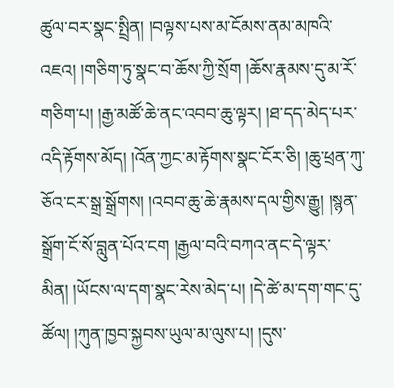ཚུལ་བར་སྣང་སྤྲིན། །བལྟས་པས་མ་ངོམས་ནམ་མཁའི་འཇའ། །གཅིག་ཏུ་སྣང་བ་ཆོས་ཀྱི་སྲོག །ཆོས་རྣམས་དུ་མ་རོ་གཅིག་པ། །རྒྱ་མཚོ་ཆེ་ནང་འབབ་ཆུ་ལྟར། །ཐ་དད་མེད་པར་འདི་རྟོགས་མོད། །འོན་ཀྱང་མ་རྟོགས་སྣང་ངོར་ཅི། །ཆུ་ཕྲན་ཀུ་ཅོའ་ངར་སྒྲ་སྒྲོགས། །འབབ་ཆུ་ཆེ་རྣམས་དལ་གྱིས་རྒྱུ། །སྙན་སྒྲོག་ངོ་སོ་བླུན་པོའ་ངག །རྒྱལ་བའི་བཀའ་ནང་དེ་ལྟར་མིན། །ཡོངས་ལ་དག་སྣང་རེས་མེད་པ། །དེ་ཚེ་མ་དག་གང་དུ་ཚོལ། །ཀུན་ཁྱབ་སྐྱབས་ཡུལ་མ་ལུས་པ། །དུས་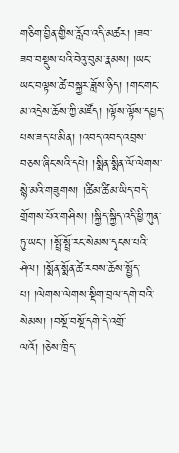གཅིག་བྱིན་གྱིས་རློབ་འདི་མཚར། །ཟབ་ཟབ་བསྡུས་པའི་བེའུ་བུམ་རྣམས། །ཡང་ཡང་བལྟས་ཚེ་བསྐྱར་ཟློས་ཉིད། །གང་གང་མ་འདྲེས་ཆོས་ཀྱི་མཛོད། །ལྟོས་ལྟོས་དཔྱད་པས་ཟད་པ་མིན། །འབད་འབད་འབྲས་བཅས་ཞིང་སའི་དཔེ། །སྨིན་སྨིན་ལོ་ལེགས་སྙེ་མའི་གཟུགས། །ཚིམ་ཚིམ་ཡིད་བདེ་གྲོགས་པོའ་གཤིས། །སྐྱིད་སྐྱིད་འདི་ཕྱི་ཀུན་ཏུ་ཡང་། །སྤྲོ་སྤྲོ་རང་སེམས་དྭངས་པའི་ཤེལ། །སྨོན་སྨོན་ཚེ་རབས་ཆོས་སྤྱོད་པ། །ལེགས་ལེགས་སྡིག་བྲལ་དགེ་བའི་སེམས། །བསྔོ་བསྔོ་དགེ་དེ་འགྲོ་ལའོ། །ཅེས་ཁྲིད་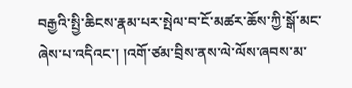བརྒྱའི་སྤྱི་ཆིངས་རྣམ་པར་སྤེལ་བ་ངོ་མཚར་ཆོས་ཀྱི་སྒོ་མང་ཞེས་པ་འདིའང་། །འགོ་ཙམ་བྲིས་ནས་ལེ་ལོས་ཞབས་མ་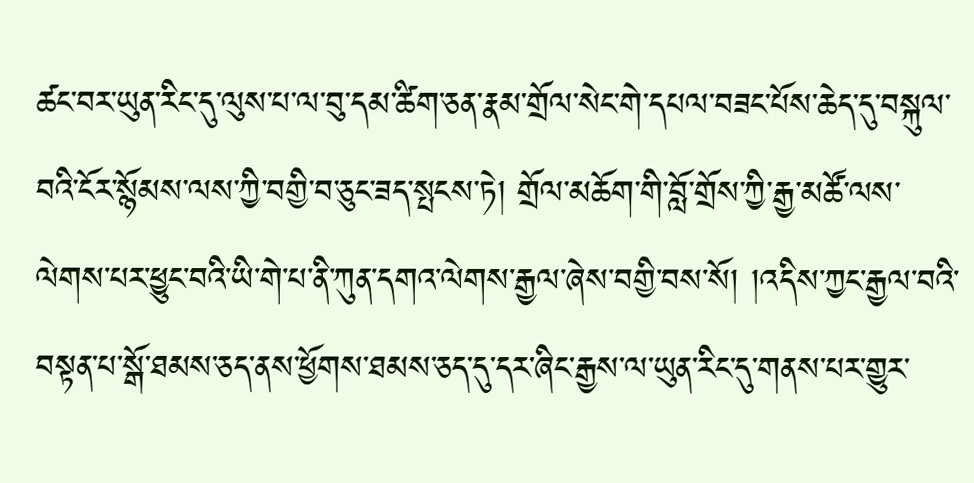ཚང་བར་ཡུན་རིང་དུ་ལུས་པ་ལ་བུ་དམ་ཚིག་ཅན་རྣམ་གྲོལ་སེང་གེ་དཔལ་བཟང་པོས་ཆེད་དུ་བསྐུལ་བའི་ངོར་སྙོམས་ལས་ཀྱི་བགྱི་བ་ཅུང་ཟད་སྤངས་ཏེ། གྲོལ་མཆོག་གི་བློ་གྲོས་ཀྱི་རྒྱ་མཚོ་ལས་ལེགས་པར་ཕྱུང་བའི་ཡི་གེ་པ་ནི་ཀུན་དགའ་ལེགས་རྒྱལ་ཞེས་བགྱི་བས་སོ། །འདིས་ཀྱང་རྒྱལ་བའི་བསྟན་པ་སྒོ་ཐམས་ཅད་ནས་ཕྱོགས་ཐམས་ཅད་དུ་དར་ཞིང་རྒྱས་ལ་ཡུན་རིང་དུ་གནས་པར་གྱུར་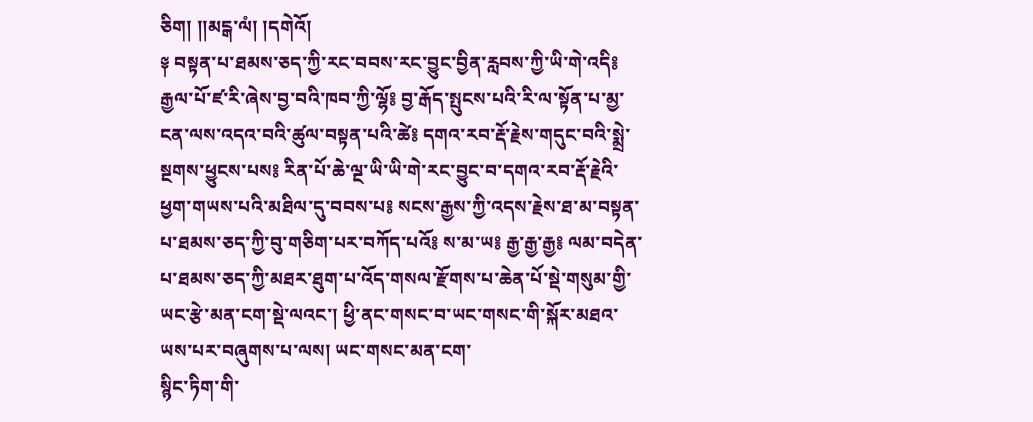ཅིག། །།མངྒ་ལཾ། །དགེའོ།
༈ བསྟན་པ་ཐམས་ཅད་ཀྱི་རང་བབས་རང་བྱུང་བྱིན་རླབས་ཀྱི་ཡི་གེ་འདི༔ རྒྱལ་པོ་ཛ་རི་ཞེས་བྱ་བའི་ཁབ་ཀྱི་ལྷོ༔ བྱ་རྒོད་སྤུངས་པའི་རི་ལ་སྟོན་པ་མྱ་ངན་ལས་འདའ་བའི་ཚུལ་བསྟན་པའི་ཚེ༔ དགའ་རབ་རྡོ་རྗེས་གདུང་བའི་སྨྲེ་སྔགས་ཕྱུངས་པས༔ རིན་པོ་ཆེ་ལྔ་ཡི་ཡི་གེ་རང་བྱུང་བ་དགའ་རབ་རྡོ་རྗེའི་ཕྱག་གཡས་པའི་མཐིལ་དུ་བབས་པ༔ སངས་རྒྱས་ཀྱི་འདས་རྗེས་ཐ་མ་བསྟན་པ་ཐམས་ཅད་ཀྱི་བུ་གཅིག་པར་བཀོད་པའོ༔ ས་མ་ཡ༔ རྒྱ་རྒྱ་རྒྱ༔ ལམ་བདེན་པ་ཐམས་ཅད་ཀྱི་མཐར་ཐུག་པ་འོད་གསལ་རྫོགས་པ་ཆེན་པོ་སྡེ་གསུམ་གྱི་ཡང་རྩེ་མན་ངག་སྡེ་ལའང་། ཕྱི་ནང་གསང་བ་ཡང་གསང་གི་སྐོར་མཐའ་ཡས་པར་བཞུགས་པ་ལས། ཡང་གསང་མན་ངག་
སྙིང་ཏིག་གི་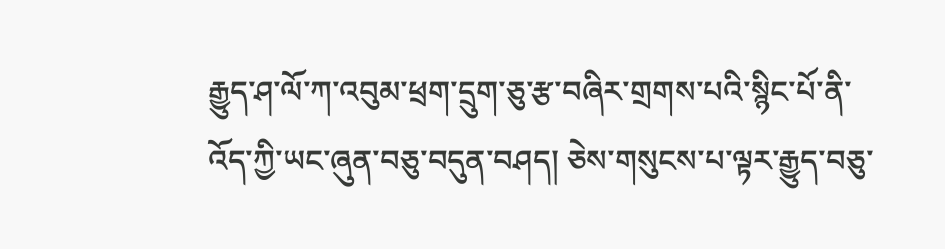རྒྱུད་ཤ་ལོ་ཀ་འབུམ་ཕྲག་དྲུག་ཅུ་རྩ་བཞིར་གྲགས་པའི་སྙིང་པོ་ནི་འོད་ཀྱི་ཡང་ཞུན་བཅུ་བདུན་བཤད། ཅེས་གསུངས་པ་ལྟར་རྒྱུད་བཅུ་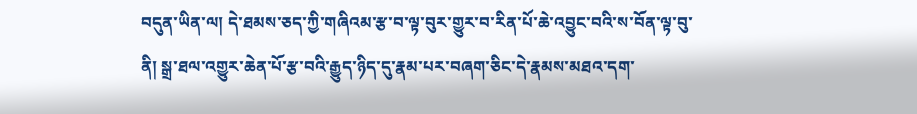བདུན་ཡིན་ལ། དེ་ཐམས་ཅད་ཀྱི་གཞིའམ་རྩ་བ་ལྟ་བུར་གྱུར་བ་རིན་པོ་ཆེ་འབྱུང་བའི་ས་བོན་ལྟ་བུ་ནི། སྒྲ་ཐལ་འགྱུར་ཆེན་པོ་རྩ་བའི་རྒྱུད་ཉིད་དུ་རྣམ་པར་བཞག་ཅིང་དེ་རྣམས་མཐའ་དག་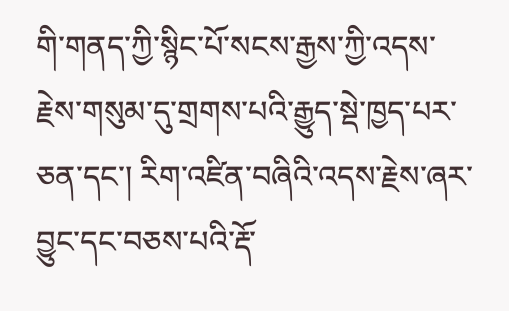གི་གནད་ཀྱི་སྙིང་པོ་སངས་རྒྱས་ཀྱི་འདས་རྗེས་གསུམ་དུ་གྲགས་པའི་རྒྱུད་སྡེ་ཁྱད་པར་ཅན་དང་། རིག་འཛིན་བཞིའི་འདས་རྗེས་ཞར་བྱུང་དང་བཅས་པའི་རྡོ་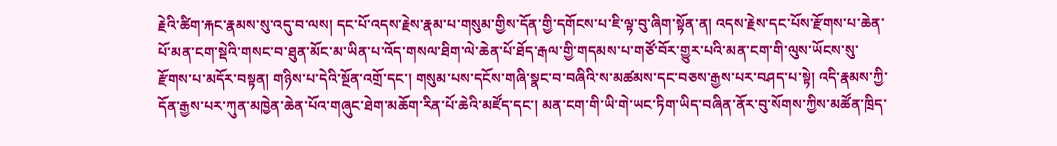རྗེའི་ཚིག་རྐང་རྣམས་སུ་འདུ་བ་ལས། དང་པོ་འདས་རྗེས་རྣམ་པ་གསུམ་གྱིས་དོན་གྱི་དགོངས་པ་ཇི་ལྟ་བུ་ཞིག་སྟོན་ན། འདས་རྗེས་དང་པོས་རྫོགས་པ་ཆེན་པོ་མན་ངག་སྡེའི་གསང་བ་ཐུན་མོང་མ་ཡིན་པ་འོད་གསལ་ཐིག་ལེ་ཆེན་པོ་ཐོད་རྒལ་གྱི་གདམས་པ་གཙོ་བོར་གྱུར་པའི་མན་ངག་གི་ལུས་ཡོངས་སུ་རྫོགས་པ་མདོར་བསྟན། གཉིས་པ་དེའི་སྔོན་འགྲོ་དང་། གསུམ་པས་དངོས་གཞི་སྣང་བ་བཞིའི་ས་མཚམས་དང་བཅས་རྒྱས་པར་བཤད་པ་སྟེ། འདི་རྣམས་ཀྱི་དོན་རྒྱས་པར་ཀུན་མཁྱེན་ཆེན་པོའ་གཞུང་ཐེག་མཆོག་རིན་པོ་ཆེའི་མཛོད་དང་། མན་ངག་གི་ཡི་གེ་ཡང་ཏིག་ཡིད་བཞིན་ནོར་བུ་སོགས་ཀྱིས་མཚོན་ཁྲིད་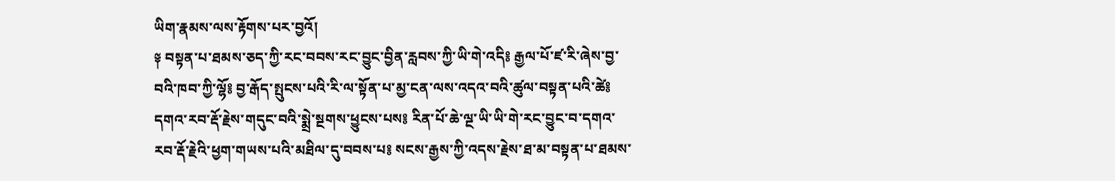ཡིག་རྣམས་ལས་རྟོགས་པར་བྱའོ།
༈ བསྟན་པ་ཐམས་ཅད་ཀྱི་རང་བབས་རང་བྱུང་བྱིན་རླབས་ཀྱི་ཡི་གེ་འདི༔ རྒྱལ་པོ་ཛ་རི་ཞེས་བྱ་བའི་ཁབ་ཀྱི་ལྷོ༔ བྱ་རྒོད་སྤུངས་པའི་རི་ལ་སྟོན་པ་མྱ་ངན་ལས་འདའ་བའི་ཚུལ་བསྟན་པའི་ཚེ༔ དགའ་རབ་རྡོ་རྗེས་གདུང་བའི་སྨྲེ་སྔགས་ཕྱུངས་པས༔ རིན་པོ་ཆེ་ལྔ་ཡི་ཡི་གེ་རང་བྱུང་བ་དགའ་རབ་རྡོ་རྗེའི་ཕྱག་གཡས་པའི་མཐིལ་དུ་བབས་པ༔ སངས་རྒྱས་ཀྱི་འདས་རྗེས་ཐ་མ་བསྟན་པ་ཐམས་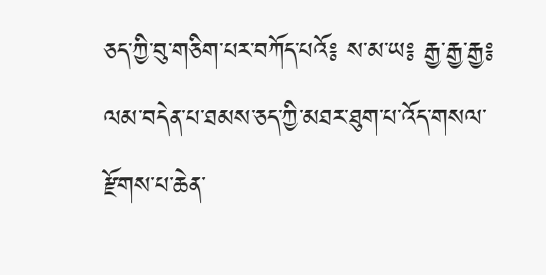ཅད་ཀྱི་བུ་གཅིག་པར་བཀོད་པའོ༔ ས་མ་ཡ༔ རྒྱ་རྒྱ་རྒྱ༔ ལམ་བདེན་པ་ཐམས་ཅད་ཀྱི་མཐར་ཐུག་པ་འོད་གསལ་རྫོགས་པ་ཆེན་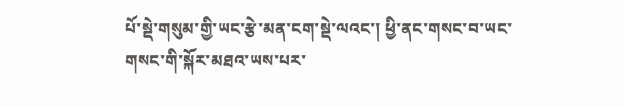པོ་སྡེ་གསུམ་གྱི་ཡང་རྩེ་མན་ངག་སྡེ་ལའང་། ཕྱི་ནང་གསང་བ་ཡང་གསང་གི་སྐོར་མཐའ་ཡས་པར་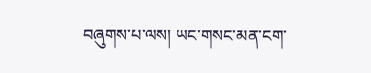བཞུགས་པ་ལས། ཡང་གསང་མན་ངག་